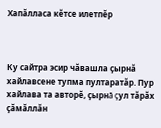Хапăлласа кĕтсе илетпĕр



Ку сайтра эсир чăвашла çырнă хайлавсене тупма пултаратăр. Пур хайлава та авторĕ, çырнă çул тăрăх çăмăллăн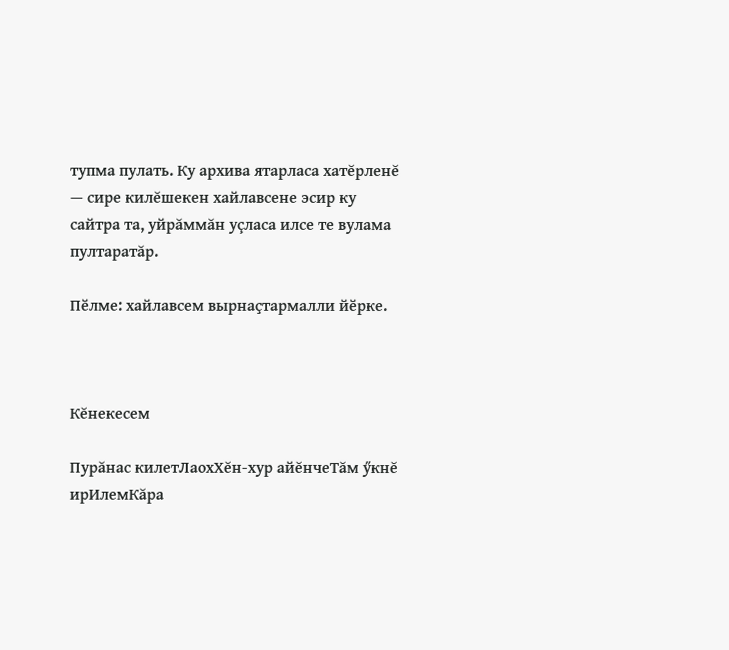тупма пулать. Ку архива ятарласа хатĕрленĕ — сире килĕшекен хайлавсене эсир ку сайтра та, уйрăммăн уçласа илсе те вулама пултаратăр.

Пӗлме: хайлавсем вырнаҫтармалли йӗрке.



Кĕнекесем

Пурăнас килетЛаохХĕн-хур айĕнчеТăм ӳкнĕ ирИлемКăра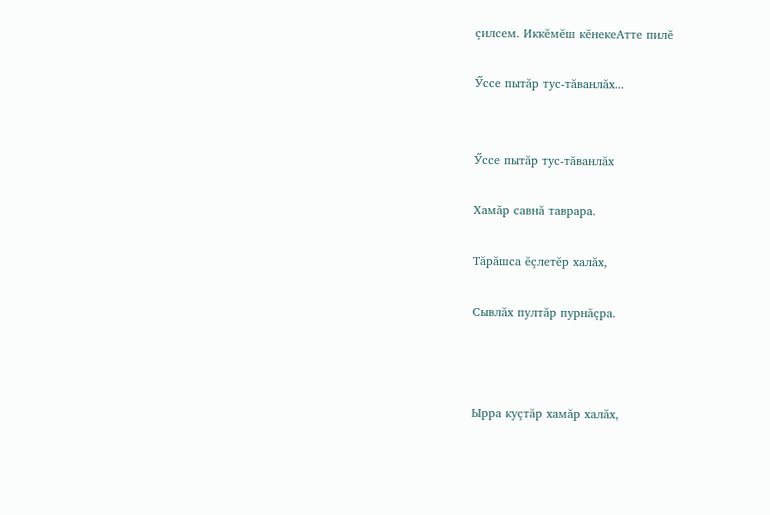çилсем. Иккĕмĕш кĕнекеАтте пилĕ

Ӳссе пытăр тус-тăванлăх...


Ӳссе пытăр тус-тăванлăх

Хамăр савнă таврара.

Тăрăшса ĕçлетĕр халăх,

Сывлăх пултăр пурнăçра.



Ырра куçтăр хамăр халăх,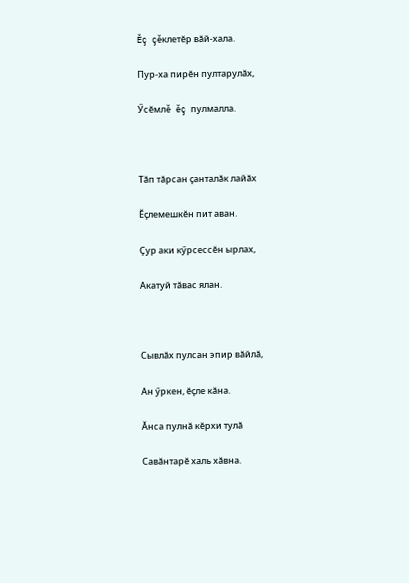Ĕç çĕклетĕр вăй-хала.

Пур-ха пирĕн пултарулăх,

Ӳсĕмлĕ ĕç пулмалла.



Тăп тăрсан çанталăк лайăх

Ĕçлемешкĕн пит аван.

Çур аки кӳрсессĕн ырлах,

Акатуй тăвас ялан.



Сывлăх пулсан эпир вăйлă,

Ан ӳркен, ĕçле кăна.

Ăнса пулнă кĕрхи тулă

Савăнтарĕ халь хăвна.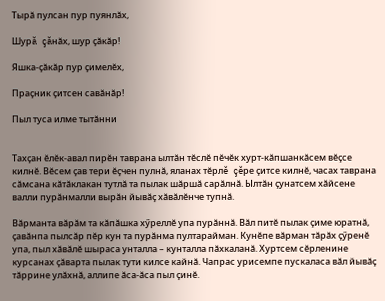Тырă пулсан пур пуянлăх,

Шурă çăнăх, шур çăкăр!

Яшка-çăкăр пур çимелĕх,

Праçник çитсен савăнăр!

Пыл туса илме тытăнни


Тахçан ĕлĕк-авал пирĕн таврана ылтăн тĕслĕ пĕчĕк хурт-кăпшанкăсем вĕçсе килнĕ. Вĕсем çав тери ĕçчен пулнă, яланах тĕрлĕ çĕре çитсе килнĕ, часах таврана сăмсана кăтăклакан тутлă та пылак шăршă сарăлнă. Ылтăн çунатсем хăйсене валли пурăнмалли вырăн йывăç хăвăлĕнче тупнă.

Вăрманта вăрăм та кăпăшка хӳреллĕ упа пурăннă. Вăл питĕ пылак çиме юратнă, çавăнпа пылсăр пĕр кун та пурăнма пултарайман. Кунĕпе вăрман тăрăх çӳренĕ упа, пыл хăвăлĕ шыраса унталла – кунталла пăхкаланă. Хуртсем сĕрленине курсанах çăварта пылак тути килсе кайнă. Чапрас урисемпе пускаласа вăл йывăç тăррине улăхнă, аллипе ăса-ăса пыл çинĕ.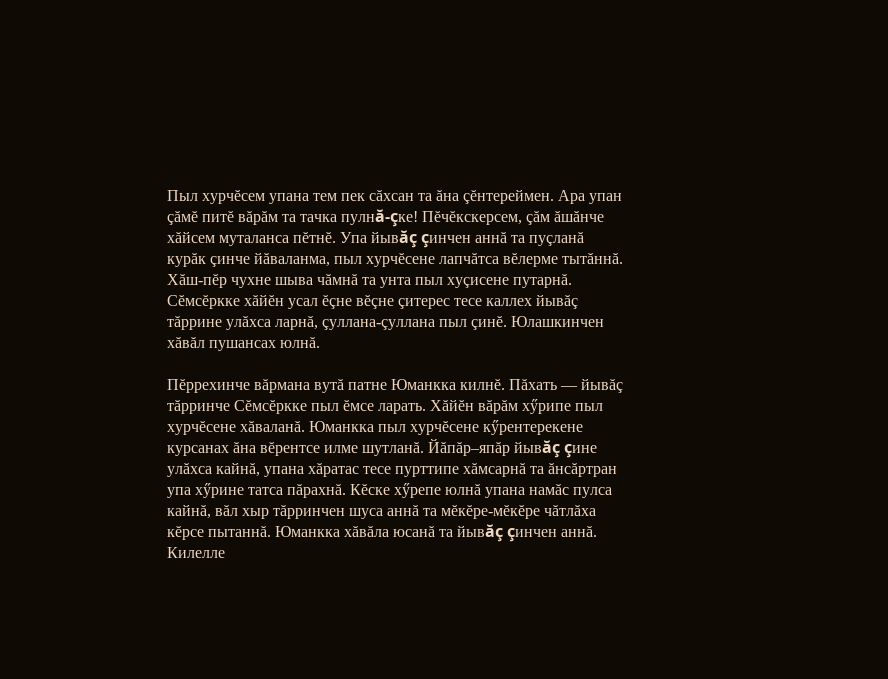Пыл хурчĕсем упана тем пек сăхсан та ăна çĕнтереймен. Ара упан çăмĕ питĕ вăрăм та тачка пулнă-çке! Пĕчĕкскерсем, çăм ăшăнче хăйсем муталанса пĕтнĕ. Упа йывăç çинчен аннă та пуçланă курăк çинче йăваланма, пыл хурчĕсене лапчăтса вĕлерме тытăннă. Хăш-пĕр чухне шыва чăмнă та унта пыл хуçисене путарнă. Сĕмсĕркке хăйĕн усал ĕçне вĕçне çитерес тесе каллех йывăç тăррине улăхса ларнă, çуллана-çуллана пыл çинĕ. Юлашкинчен хăвăл пушансах юлнă.

Пĕррехинче вăрмана вутă патне Юманкка килнĕ. Пăхать — йывăç тăрринче Сĕмсĕркке пыл ĕмсе ларать. Хăйĕн вăрăм хӳрипе пыл хурчĕсене хăваланă. Юманкка пыл хурчĕсене кӳрентерекене курсанах ăна вĕрентсе илме шутланă. Йăпăр–япăр йывăç çине улăхса кайнă, упана хăратас тесе пурттипе хăмсарнă та ăнсăртран упа хӳрине татса пăрахнă. Кĕске хӳрепе юлнă упана намăс пулса кайнă, вăл хыр тăрринчен шуса аннă та мĕкĕре-мĕкĕре чăтлăха кĕрсе пытаннă. Юманкка хăвăла юсанă та йывăç çинчен аннă. Килелле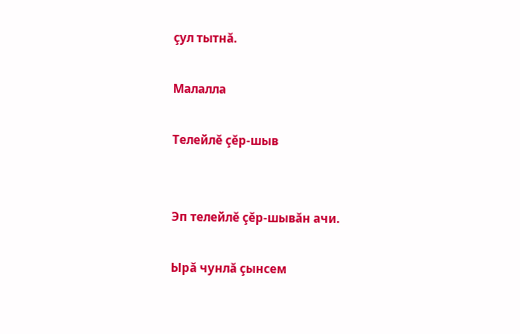çул тытнă.

Малалла

Телейлĕ çĕр-шыв


Эп телейлĕ çĕр-шывăн ачи.

Ырă чунлă çынсем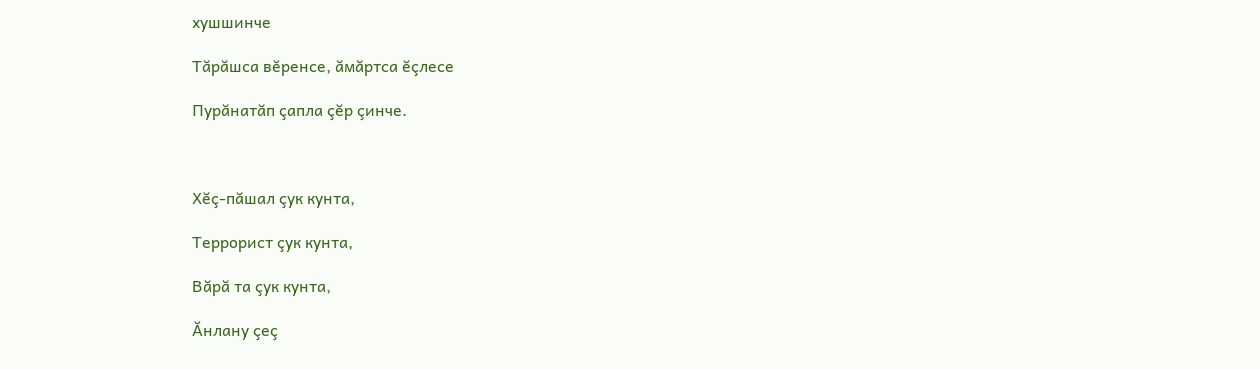хушшинче

Тăрăшса вĕренсе, ăмăртса ĕçлесе

Пурăнатăп çапла çĕр çинче.



Хĕç-пăшал çук кунта,

Террорист çук кунта,

Вăрă та çук кунта,

Ăнлану çеç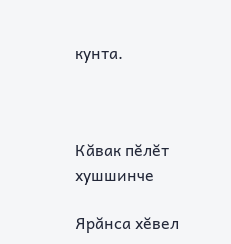кунта.



Кăвак пĕлĕт хушшинче

Ярăнса хĕвел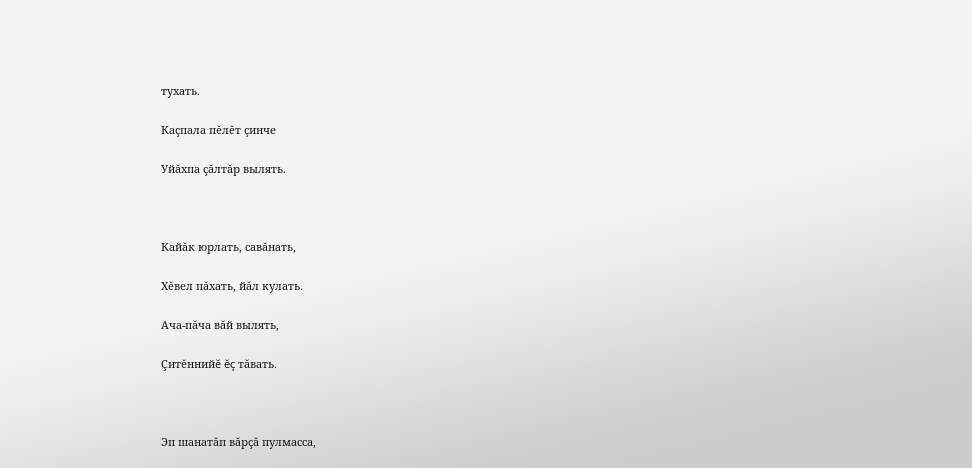тухать.

Каçпала пĕлĕт çинче

Уйăхпа çăлтăр вылять.



Кайăк юрлать, савăнать,

Хĕвел пăхать, йăл кулать.

Ача-пăча вăй вылять,

Çитĕннийĕ ĕç тăвать.



Эп шанатăп вăрçă пулмасса,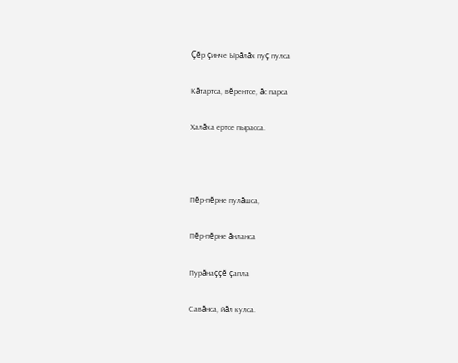Çĕр çинче Ырăлăх пуç пулса

Кăтартса, вĕрентсе, ăс парса

Халăха ертсе пырасса.



Пĕр-пĕрне пулăшса,

Пĕр-пĕрне ăнланса

Пурăнаççĕ çапла

Савăнса, йăл кулса.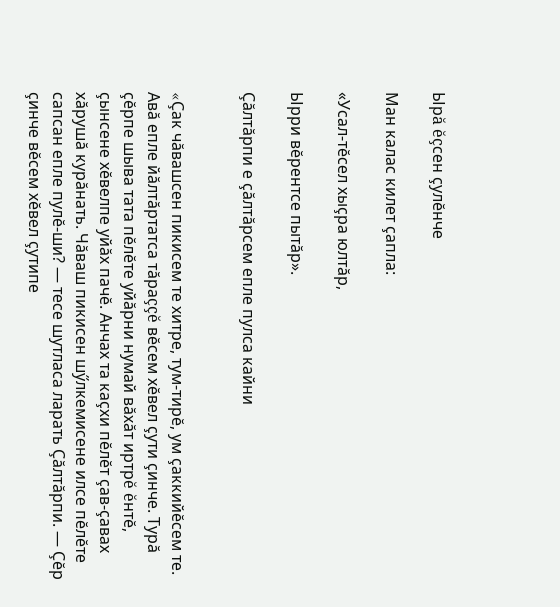Ырă ĕçсен çулĕнче

Ман калас килет çапла:

«Усал-тĕсел хыçра юлтăр,

Ырри вĕрентсе пытăр».

Çăлтăрпи е çăлтăрсем епле пулса кайни


«Çак чăвашсен пикисем те хитре, тум-тирĕ, ум çаккийĕсем те. Авă епле йăлтăртатса тăраççĕ вĕсем хĕвел çути çинче. Турă çĕрпе шыва тата пĕлĕте уйăрни нумай вăхăт иртрĕ ĕнтĕ, çынсене хĕвелпе уйăх пачĕ. Анчах та каçхи пĕлĕт çав-çавах хăрушă курăнать. Чăваш пикисен шӳлкемисене илсе пĕлĕте сапсан епле пулĕ-ши? — тесе шутласа ларать Çăлтăрпи. — Çĕр çинче вĕсем хĕвел çутипе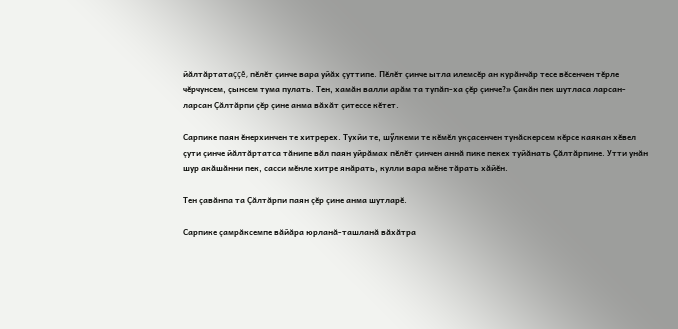йăлтăртатаççĕ, пĕлĕт çинче вара уйăх çуттипе. Пĕлĕт çинче ытла илемсĕр ан курăнчăр тесе вĕсенчен тĕрле чĕрчунсем, çынсем тума пулать. Тен, хамăн валли арăм та тупăп-ха çĕр çинче?» Çакăн пек шутласа ларсан-ларсан Çăлтăрпи çĕр çине анма вăхăт çитессе кĕтет.

Сарпике паян ĕнерхинчен те хитререх. Тухйи те, шӳлкеми те кĕмĕл укçасенчен тунăскерсем кĕрсе каякан хĕвел çути çинче йăлтăртатса тăнипе вăл паян уйрăмах пĕлĕт çинчен аннă пике пекех туйăнать Çăлтăрпине. Утти унăн шур акăшăнни пек, сасси мĕнле хитре янăрать, кулли вара мĕне тăрать хăйĕн.

Тен çавăнпа та Çăлтăрпи паян çĕр çине анма шутларĕ.

Сарпике çамрăксемпе вăйăра юрланă-ташланă вăхăтра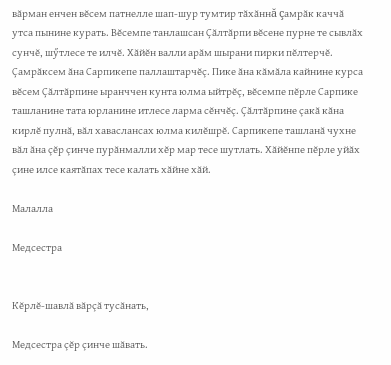вăрман енчен вĕсем патнелле шап-шур тумтир тăхăннă çамрăк каччă утса пынине курать. Вĕсемпе танлашсан Çăлтăрпи вĕсене пурне те сывлăх сунчĕ, шӳтлесе те илчĕ. Хăйĕн валли арăм шырани пирки пĕлтерчĕ. Çамрăксем ăна Сарпикепе паллаштарчĕç. Пике ăна кăмăла кайнине курса вĕсем Çăлтăрпине ыранччен кунта юлма ыйтрĕç, вĕсемпе пĕрле Сарпике ташланине тата юрланине итлесе ларма сĕнчĕç. Çăлтăрпине çакă кăна кирлĕ пулнă, вăл хаваслансах юлма килĕшрĕ. Сарпикепе ташланă чухне вăл ăна çĕр çинче пурăнмалли хĕр мар тесе шутлать. Хăйĕнпе пĕрле уйăх çине илсе каятăпах тесе калать хăйне хăй.

Малалла

Медсестра


Кĕрлĕ-шавлă вăрçă тусăнать,

Медсестра çĕр çинче шăвать.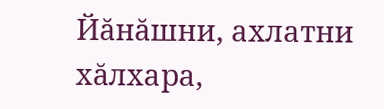Йăнăшни, ахлатни хăлхара,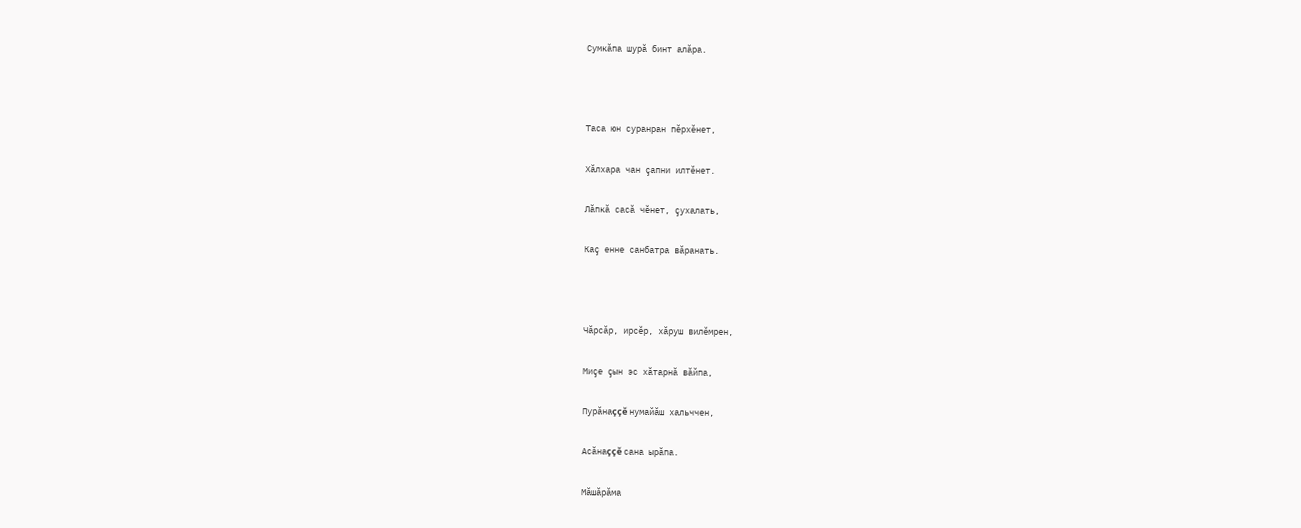Сумкăпа шурă бинт алăра.



Таса юн суранран пĕрхĕнет,

Хăлхара чан çапни илтĕнет.

Лăпкă сасă чĕнет, çухалать,

Каç енне санбатра вăранать.



Чăрсăр, ирсĕр, хăруш вилĕмрен,

Миçе çын эс хăтарнă вăйпа,

Пурăнаççĕ нумайăш хальччен,

Асăнаççĕ сана ырăпа.

Мăшăрăма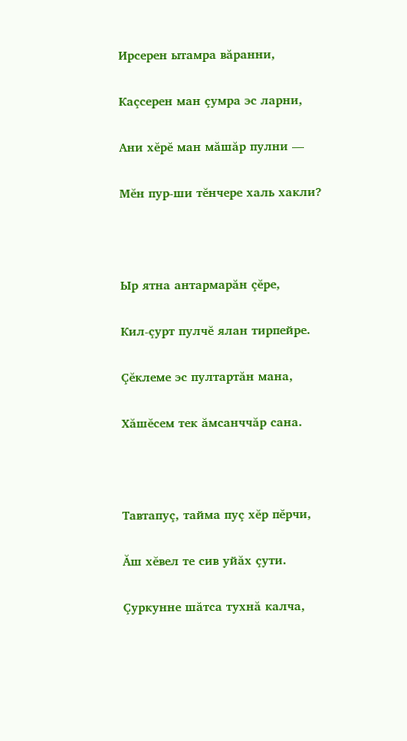Ирсерен ытамра вăранни,

Каçсерен ман çумра эс ларни,

Ани хĕрĕ ман мăшăр пулни —

Мĕн пур-ши тĕнчере халь хакли?



Ыр ятна антармарăн çĕре,

Кил-çурт пулчĕ ялан тирпейре.

Çĕклеме эс пултартăн мана,

Хăшĕсем тек ăмсанччăр сана.



Тавтапуç, тайма пуç хĕр пĕрчи,

Ăш хĕвел те сив уйăх çути.

Çуркунне шăтса тухнă калча,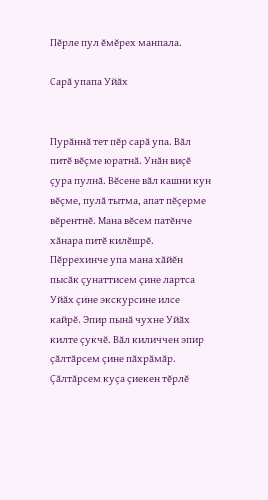Пĕрле пул ĕмĕрех манпала.

Сарă упапа Уйăх


Пурăннă тет пĕр сарă упа. Вăл питĕ вĕçме юратнă. Унăн виçĕ çура пулнă. Вĕсене вăл кашни кун вĕçме, пулă тытма, апат пĕçерме вĕрентнĕ. Мана вĕсем патĕнче хăнара питĕ килĕшрĕ. Пĕррехинче упа мана хăйĕн пысăк çунаттисем çине лартса Уйăх çине экскурсине илсе кайрĕ. Эпир пынă чухне Уйăх килте çукчĕ. Вăл киличчен эпир çăлтăрсем çине пăхрăмăр. Çăлтăрсем куçа çиекен тĕрлĕ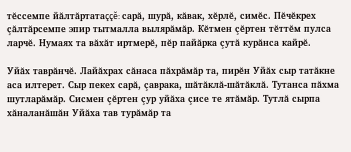тĕссемпе йăлтăртатаççĕ: сарă, шурă, кăвак, хĕрлĕ, симĕс. Пĕчĕкрех çăлтăрсемпе эпир тытмалла вылярăмăр. Кĕтмен çĕртен тĕттĕм пулса ларчĕ. Нумаях та вăхăт иртмерĕ, пĕр пайăрка çутă курăнса кайрĕ.

Уйăх таврăнчĕ. Лайăхрах сăнаса пăхрăмăр та, пирĕн Уйăх сыр татăкне аса илтерет. Сыр пекех сарă, çаврака, шăтăклă-шăтăклă. Тутанса пăхма шутларăмăр. Сисмен çĕртен çур уйăха çисе те ятăмăр. Тутлă сырпа хăналанăшăн Уйăха тав турăмăр та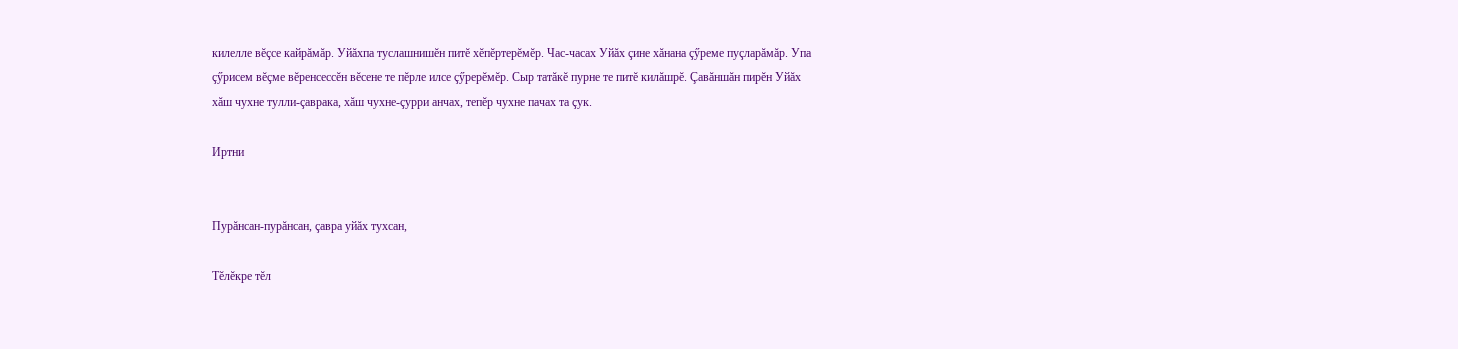килелле вĕçсе кайрăмăр. Уйăхпа туслашнишĕн питĕ хĕпĕртерĕмĕр. Час-часах Уйăх çине хăнана çӳреме пуçларăмăр. Упа çӳрисем вĕçме вĕренсессĕн вĕсене те пĕрле илсе çӳрерĕмĕр. Сыр татăкĕ пурне те питĕ килăшрĕ. Çавăншăн пирĕн Уйăх хăш чухне тулли-çаврака, хăш чухне-çурри анчах, тепĕр чухне пачах та çук.

Иртни


Пурăнсан-пурăнсан, çавра уйăх тухсан,

Тĕлĕкре тĕл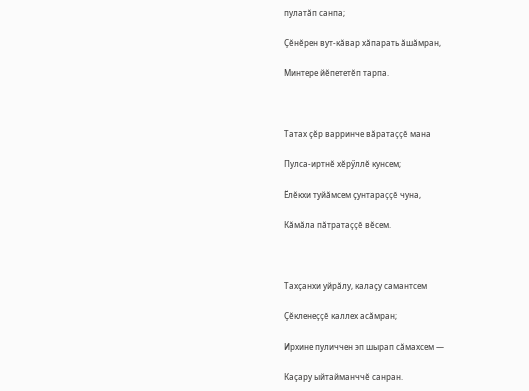пулатăп санпа;

Çĕнĕрен вут-кăвар хăпарать ăшăмран,

Минтере йĕпететĕп тарпа.



Татах çĕр варринче вăратаççĕ мана

Пулса-иртнĕ хĕрӳллĕ кунсем;

Ĕлĕкхи туйăмсем çунтараççĕ чуна,

Кăмăла пăтратаççĕ вĕсем.



Тахçанхи уйрăлу, калаçу самантсем

Çĕкленеççĕ каллех асăмран;

Ирхине пуличчен эп шырап сăмахсем —

Каçару ыйтайманччĕ санран.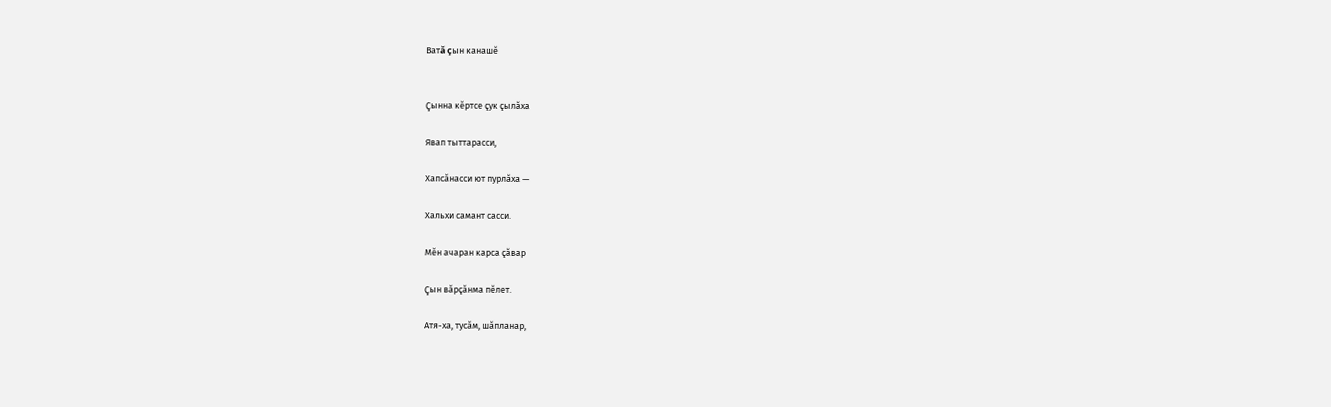Ватă çын канашĕ


Çынна кĕртсе çук çылăха

Явап тыттарасси,

Хапсăнасси ют пурлăха —

Хальхи самант сасси.

Мĕн ачаран карса çăвар

Çын вăрçăнма пĕлет.

Атя-ха, тусăм, шăпланар,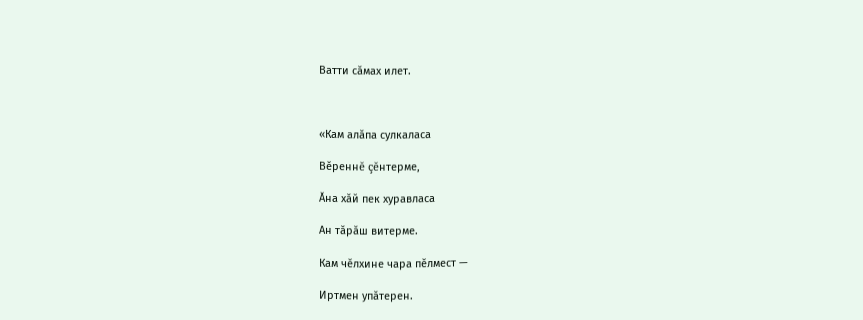Ватти сăмах илет.



«Кам алăпа сулкаласа

Вĕреннĕ çĕнтерме,

Ăна хăй пек хуравласа

Ан тăрăш витерме.

Кам чĕлхине чара пĕлмест —

Иртмен упăтерен.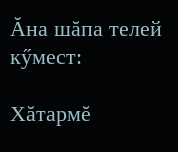Ăна шăпа телей кӳмест:

Хăтармĕ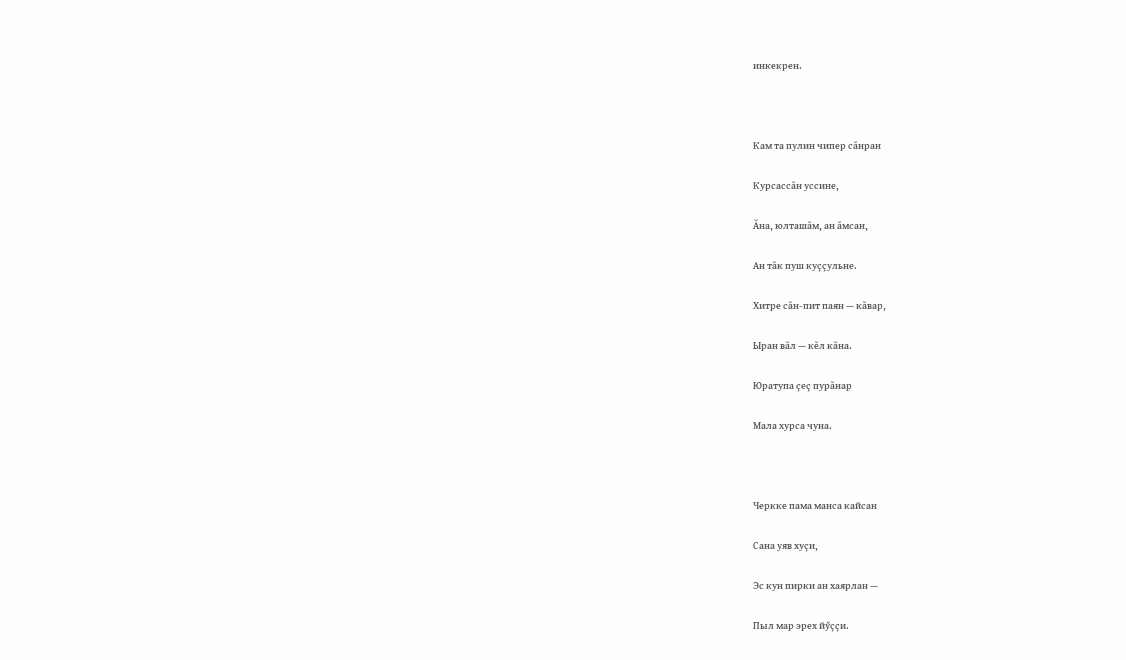инкекрен.



Кам та пулин чипер сăнран

Курсассăн уссине,

Ăна, юлташăм, ан ăмсан,

Ан тăк пуш куççульне.

Хитре сăн-пит паян — кăвар,

Ыран вăл — кĕл кăна.

Юратупа çеç пурăнар

Мала хурса чуна.



Черкке пама манса кайсан

Сана уяв хуçи,

Эс кун пирки ан хаярлан —

Пыл мар эрех йӳççи.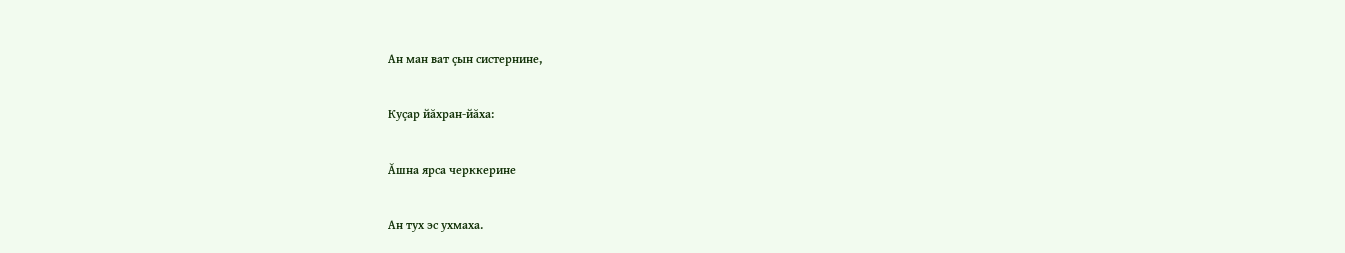Ан ман ват çын систернине,

Куçар йăхран-йăха:

Ăшна ярса черккерине

Ан тух эс ухмаха.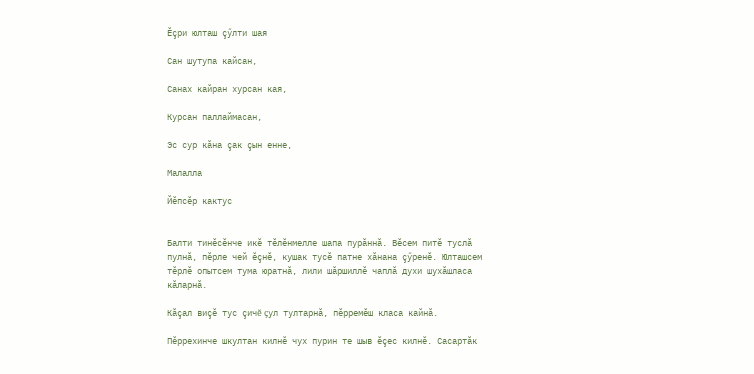Ĕçри юлташ çӳлти шая

Сан шутупа кайсан,

Санах кайран хурсан кая,

Курсан паллаймасан,

Эс сур кăна çак çын енне,

Малалла

Йĕпсĕр кактус


Балти тинĕсĕнче икĕ тĕлĕнмелле шапа пурăннă. Вĕсем питĕ туслă пулнă, пĕрле чей ĕçнĕ, кушак тусĕ патне хăнана çӳренĕ. Юлташсем тĕрлĕ опытсем тума юратнă, лили шăршиллĕ чаплă духи шухăшласа кăларнă.

Кăçал виçĕ тус çичĕ çул тултарнă, пĕрремĕш класа кайнă.

Пĕррехинче шкултан килнĕ чух пурин те шыв ĕçес килнĕ. Сасартăк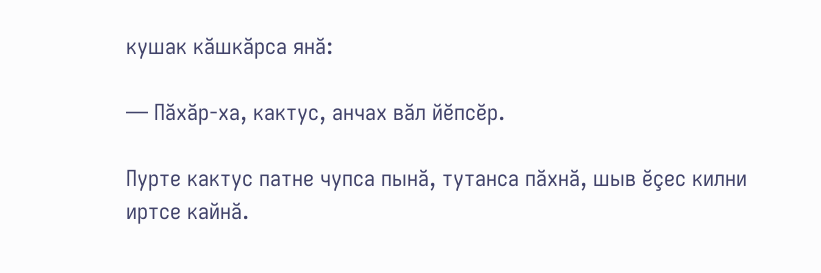кушак кăшкăрса янă:

— Пăхăр-ха, кактус, анчах вăл йĕпсĕр.

Пурте кактус патне чупса пынă, тутанса пăхнă, шыв ĕçес килни иртсе кайнă.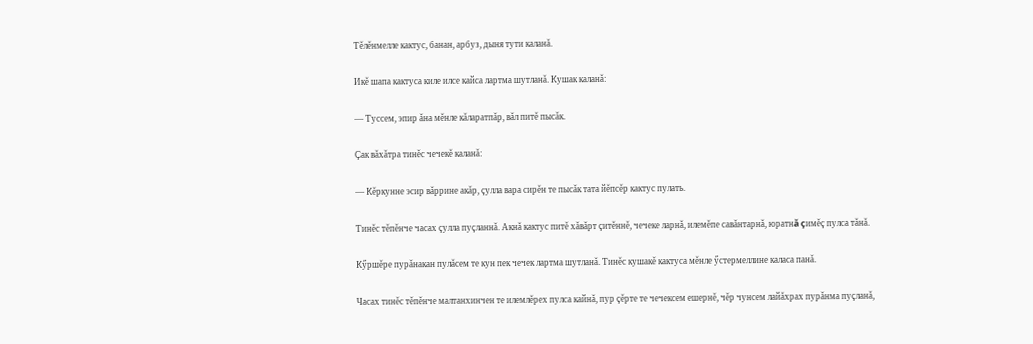Тĕлĕнмелле кактус, банан, арбуз, дыня тути каланă.

Икĕ шапа кактуса киле илсе кайса лартма шутланă. Кушак каланă:

— Туссем, эпир ăна мĕнле кăларатпăр, вăл питĕ пысăк.

Çак вăхăтра тинĕс чечекĕ каланă:

— Кĕркунне эсир вăррине акăр, çулла вара сирĕн те пысăк тата йĕпсĕр кактус пулать.

Тинĕс тĕпĕнче часах çулла пуçланнă. Акнă кактус питĕ хăвăрт çитĕннĕ, чечеке ларнă, илемĕпе савăнтарнă, юратнă çимĕç пулса тăнă.

Кӳршĕре пурăнакан пулăсем те кун пек чечек лартма шутланă. Тинĕс кушакĕ кактуса мĕнле ӳстермеллине каласа панă.

Часах тинĕс тĕпĕнче малтанхинчен те илемлĕрех пулса кайнă, пур çĕрте те чечексем ешернĕ, чĕр чунсем лайăхрах пурăнма пуçланă,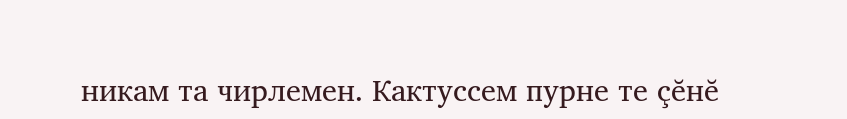никам та чирлемен. Кактуссем пурне те çĕнĕ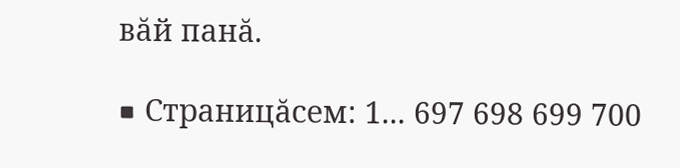вăй панă.

■ Страницăсем: 1... 697 698 699 700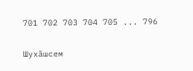701 702 703 704 705 ... 796

Шухăшсем